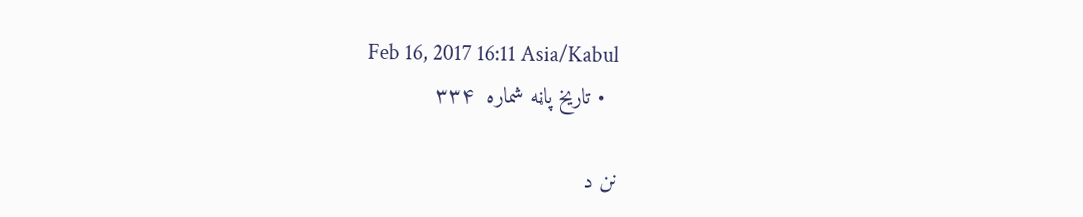Feb 16, 2017 16:11 Asia/Kabul
  • تاریخ پاڼه شماره  ۳۳۴

نن د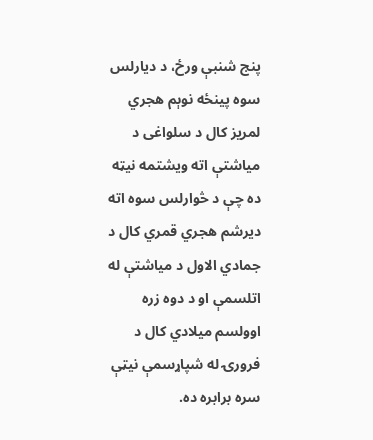پنج شنبې ورځ، د دیارلس سوه پینځه نوېم هجري لمریز کال د سلواغی د میاشتې اته ویشتمه نیټه ده چې د څوارلس سوه اته دیرشم هجري قمري کال د جمادي الاول د میاشتې له اتلسمې او د دوه زره اوولسم میلادي کال د فرورۍ له شپاړسمې نیټې سره برابره ده.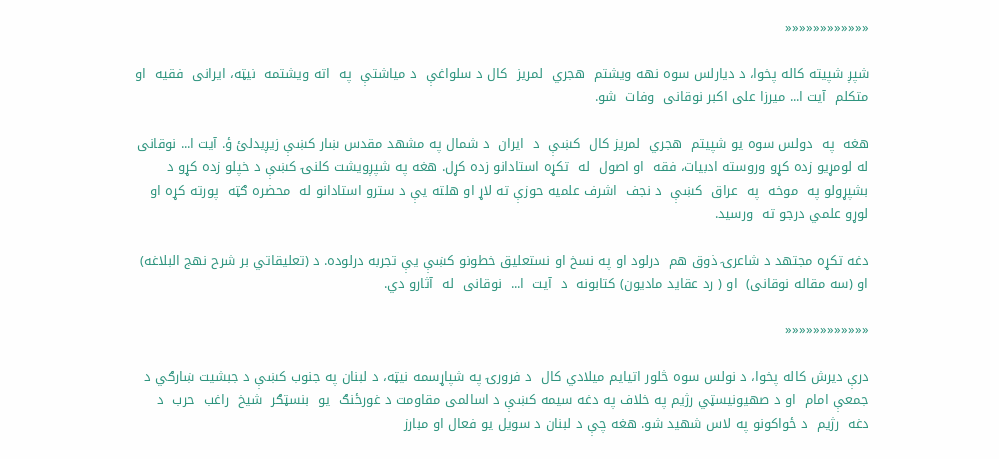««««««««««««

شپږ شپیته کاله پخوا، د دیارلس سوه نهه ویشتم  هجري  لمریز  کال د سلواغې  د میاشتې  په  اته ویشتمه  نیټه، ایرانی  فقیه  او  متکلم  آیت ا... میرزا علی اکبر نوقانی  وفات  شو.

هغه  په  دولس سوه یو شپیتم  هجري  لمریز کال  کښې  د  ایران  د شمال په مشهد مقدس ښار کښې زیږیدلئ ؤ. آیت ا... نوقانی له لومړیو زده کړو وروسته ادبیات، فقه  او اصول  له  تکړه استادانو زده کړل. هغه په شپږویشت کلنۍ کښې د خپلو زده کړو د بشپړولو په  موخه  په  عراق  کښې  د نجف  اشرف علمیه حوزې ته لاړ او هلته یې د سترو استادانو له  محضره ګټه  پورته کړه او لوړو علمي درجو ته  ورسید.

دغه تکړه مجتهد د شاعرۍ ذوق هم  درلود او په نسخ او نستعلیق خطونو کښې یې تجربه درلوده. د (تعلیقاتي بر شرح نهج البلاغه) او (سه مقاله نوقانی)  او ( رد عقاید مادیون) کتابونه  د  آیت  ا...  نوقانی  له  آثارو دي.

««««««««««««

درې دیرش کاله پخوا، د نولس سوه څلور اتیایم میلادي کال  د فرورۍ په شپاړسمه نیټه، د لبنان په جنوب کښې د جبشیت ښارګي د جمعې امام  او د صهیونیسټي رژیم په خلاف په دغه سیمه کښې د اسالمی مقاومت د غورځنګ  یو  بنسټګر  شیخ  راغب  حرب  د  دغه  رژیم  د ځواکونو په لاس شهید شو. هغه چې د لبنان د سویل یو فعال او مبارز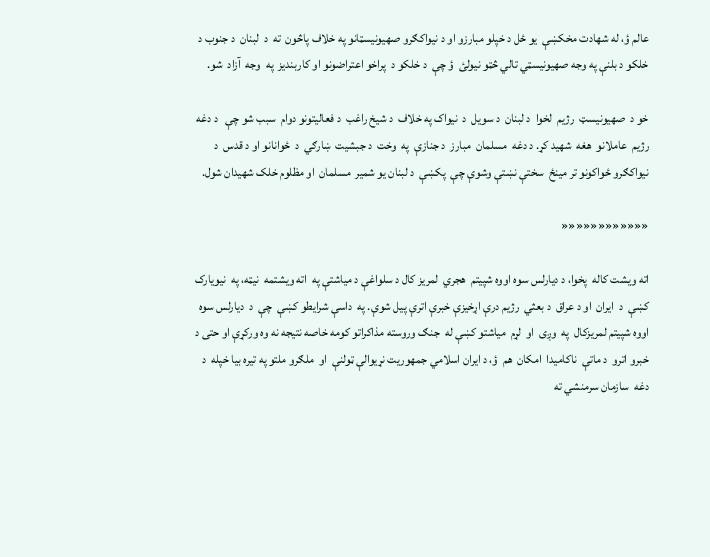عالم ؤ، له شهادت مخکښې  یو ځل د خپلو مبارزو او د نیواکګرو صهیونیسټانو په خلاف پاڅون  ته  د  لبنان  د جنوب د خلکو د بلنې په وجه صهیونیسټي تالي څټو نیولئ  ؤ چې  د خلکو د  پراخو اعتراضونو او کاربندیز  په  وجه  آزاد  شو.

خو د  صهیونیسټ  رژیم  لخوا  د لبنان  د سویل  د  نیواک په خلاف  د شیخ راغب  د فعالیتونو دوام  سبب شو چې   د دغه رژیم  عاملانو  هغه  شهید کړ. د دغه  مسلمان  مبارز  د جنازې  په  وخت  د جبشیت  ښارګي  د  ځوانانو او د قدس  د  نیواکګرو ځواکونو تر مینځ  سختې نښتې وشوې چې  پکښې  د لبنان یو شمیر  مسلمان  او مظلوم خلک شهیدان شول.

««««««««««««

اته ویشت کاله  پخوا، د دیارلس سوه اووه شپیتم  هجري  لمریز کال د سلواغې د میاشتې په  اته ویشتمه  نیټه، په  نیویارک کښې  د  ایران  او د عراق  د بعثي  رژیم درې اړخیزې خبرې اترې پیل شوې. په  داسې شرایطو کښې  چې  د  دیارلس سوه اووه شپیتم لمریزکال  په  وږی  او  لړم  میاشتو کښې له  جنګ وروسته مذاکراتو کومه خاصه نتیجه نه وه ورکړې او حتی د خبرو اترو  د ماتې  ناکامیدا  امکان  هم  ؤ، د ایران اسلامي جمهوریت نړیوالې ټولنې  او  ملګرو ملتو په تیره بیا خپله  د دغه  سازمان سرمنشي ته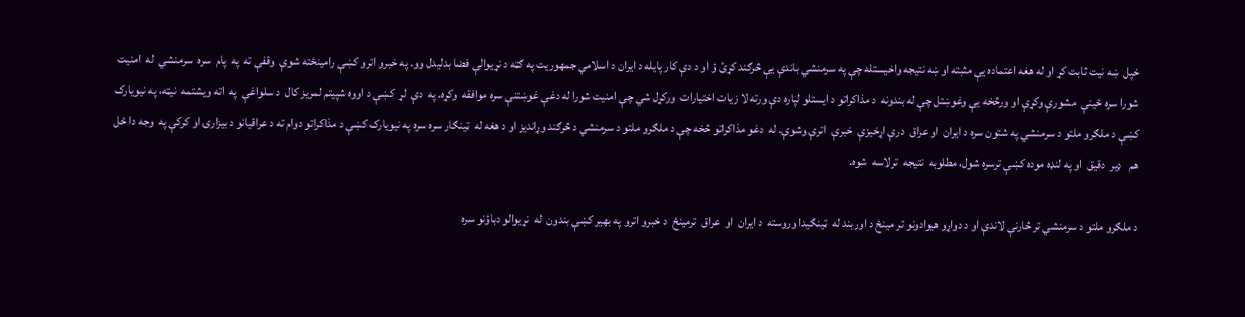خپل  ښه نیت ثابت کړ او له هغه اعتماده یې مثبته او ښه نتیجه واخیستله چې په سرمنشي باندې یې څرګند کړئ ؤ او د دې کار پایله د ایران د اسلامي جمهوریت په ګټه د نړیوالې فضا بدلیدل وو. په خبرو اترو کښې رامینځته شوې  وقفې ته  په  پام  سره  سرمنشي  له  امنیت  شورا سره ځینې  مشورې وکړې او ورڅخه یې وغوښتل چې له بندونه  د مذاکراتو د ایستلو لپاره دې ورته لا زیات اختیارات  ورکړل شي چې امنیت شورا له دغې غوښتنې سره موافقه  وکړه. په  دې  لړ  کښې د اووه شپیتم لمریز کال  د سلواغې  په  اته ویشتمه  نیټه، په نیویارک کښې د ملګرو ملتو د سرمنشي په شتون سره د ایران  او عراق  درې اړخیزې  خبرې  اترې وشوې. له  دغو مذاکراتو څخه چې د ملګرو ملتو د سرمنشي د څرګند وړاندیز او د هغه له  ټینګار سره سره په نیویارک کښې د مذاکراتو دوام ته د عراقیانو د بیزارۍ او کرکې په  وجه دا ځل  هم   ډیر  دقیق  او په لنډه موده کښې ترسره شول، مطلوبه  نتیجه  ترلاسه  شوه.

د ملګرو ملتو د سرمنشي تر څارنې لاندې او د دواړو هیوادونو تر مینځ د اوربند له  ټینګیدا وروسته  د ایران  او  عراق  ترمینځ  د خبرو اترو په بهیر کښې بندون  له  نړیوالو دباؤنو سره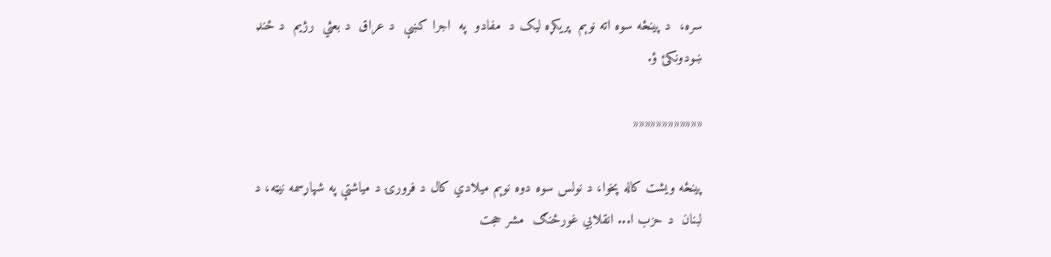سره،  د پینځه سوه اته نوېم  پریکړه لیک د  مفادو  په  اجرا کښې  د عراق  د بعثي  رژیم  د ځنډ ښودونکئ ؤ.

««««««««««««

پینځه ویشت کاله پخوا، د نولس سوه دوه نوېم میلادي کال د فرورۍ د میاشتې په شپاړسمه نیټه، د لبنان  د حزب ا... انقلابي غورځنګ  مشر حجت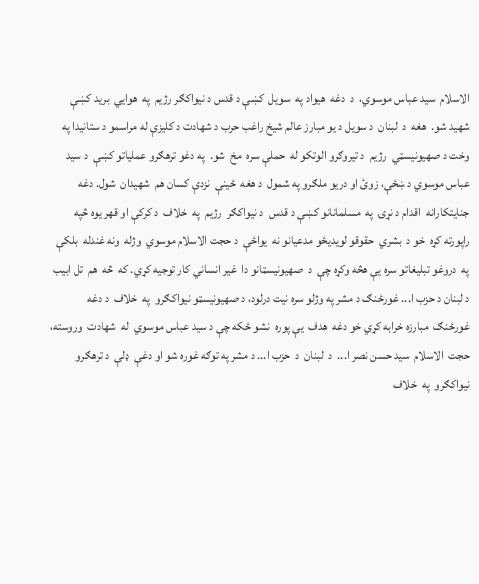الاسلام  سید عباس موسوي،  د  دغه  هیواد په  سویل  کښې د قدس د نیواکګر رژیم  په  هوایي  برید کښې شهید شو.  هغه  د  لبنان  د سویل د یو مبارز عالم شیخ راغب حرب د شهادت د کلیزې له مراسمو د ستانیدا په  وخت د صهیونیسټي  رژیم  د تیروګرو الوتکو له  حملې سره  مخ  شو.  په دغو ترهګرو عملیاتو کښې  د سید عباس موسوي د ښځې، زوئ او دریو ملګرو په شمول  د هغه  ځینې  نزدې کسان هم  شهیدان  شول. دغه  جنایتکارانه  اقدام د نړۍ  په  مسلمانانو کښې د قدس  د نیواکګر  رژیم  په  خلاف  د کرکې او قهر یوه څپه  راپورته کړه  خو د  بشري  حقوقو لویدیځو مدعیانو نه  یواځې  د حجت الاسلام موسوي  وژله  ونه غندله  بلکې  په  دروغو تبلیغاتو سره یې هڅه وکړه چې  د  صهیونیسټانو دا  غیر انساني کار توجیه کړي. که  څه  هم  تل ابیب د لبنان د حزب ا... غورځنګ د مشر په وژلو سره نیت درلود، د صهیونیسټو نیواکګرو  په  خلاف  د دغه  غورځنګ  مبارزه خرابه کړي خو دغه  هدف  یې پوره  نشو ځکه چې د سید عباس موسوي  له  شهادت  وروسته،  حجت  الاسلام  سید حسن نصر ا...  د  لبنان  د  حزب ا... د مشر په توګه غوره شو او دغې  ډلې  د ترهګرو نیواکګرو  په  خلاف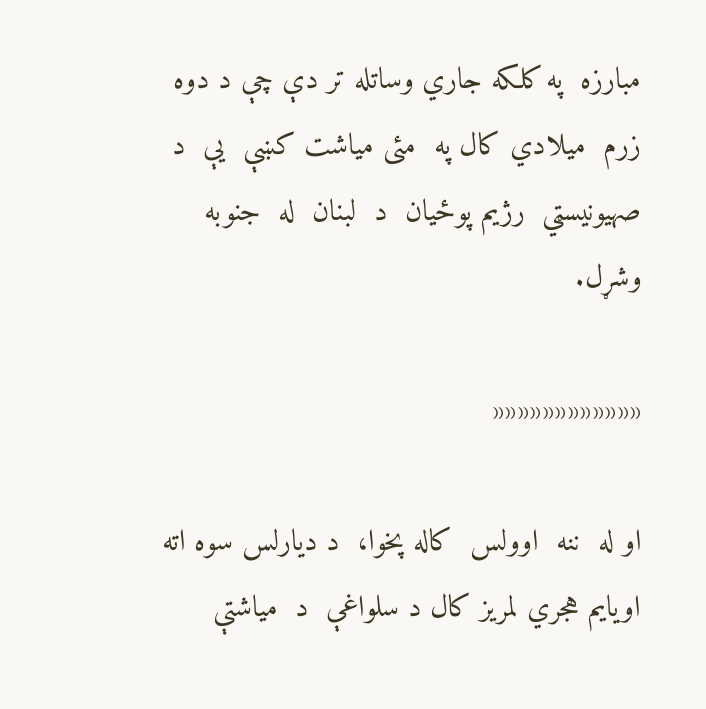مبارزه  په کلکه جاري وساتله تر دې چې د دوه زرم  میلادي کال په  مئی میاشت کښې  یې  د  صهیونیسټي  رژیم پوځیان  د  لبنان  له  جنوبه  وشړل.

««««««««««««

او له  ننه  اوولس  کاله پخوا،  د دیارلس سوه اته اویایم هجري لمریز کال د سلواغې  د  میاشتې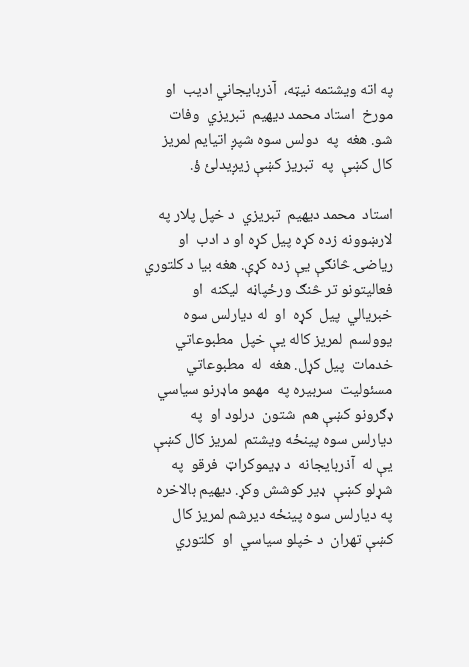په اته ویشتمه نیټه،  آذربایجاني ادیب  او  مورخ  استاد محمد دیهیم  تبریزي  وفات  شو. هغه  په  دولس سوه شپږ اتیایم لمریز کال کښې  په  تبریز کښې زیږیدلئ ؤ.

استاد  محمد دیهیم  تبریزي  د خپل پلار په لارښوونه زده کړه پیل کړه او د ادب  او  ریاضۍ څانګې یې زده کړې. هغه بیا د کلتوري  فعالیتونو تر څنګ ورځپاڼه  لیکنه  او  خبریالي  پیل  کړه  او  له دیارلس سوه یوولسم  لمریز کاله یې خپل  مطبوعاتي خدمات  پیل کړل. هغه  له  مطبوعاتي مسئولیت  سربیره په  مهمو ماډرنو سیاسي  ډګرونو کښې هم  شتون  درلود او  په  دیارلس سوه پینځه ویشتم  لمریز کال کښې یې له  آذربایجانه  د ډیموکراټ  فرقو  په  شړلو کښې  ډیر کوشش وکړ. دیهیم بالاخره په دیارلس سوه پینځه دیرشم لمریز کال کښې تهران  د خپلو سیاسي  او  کلتوري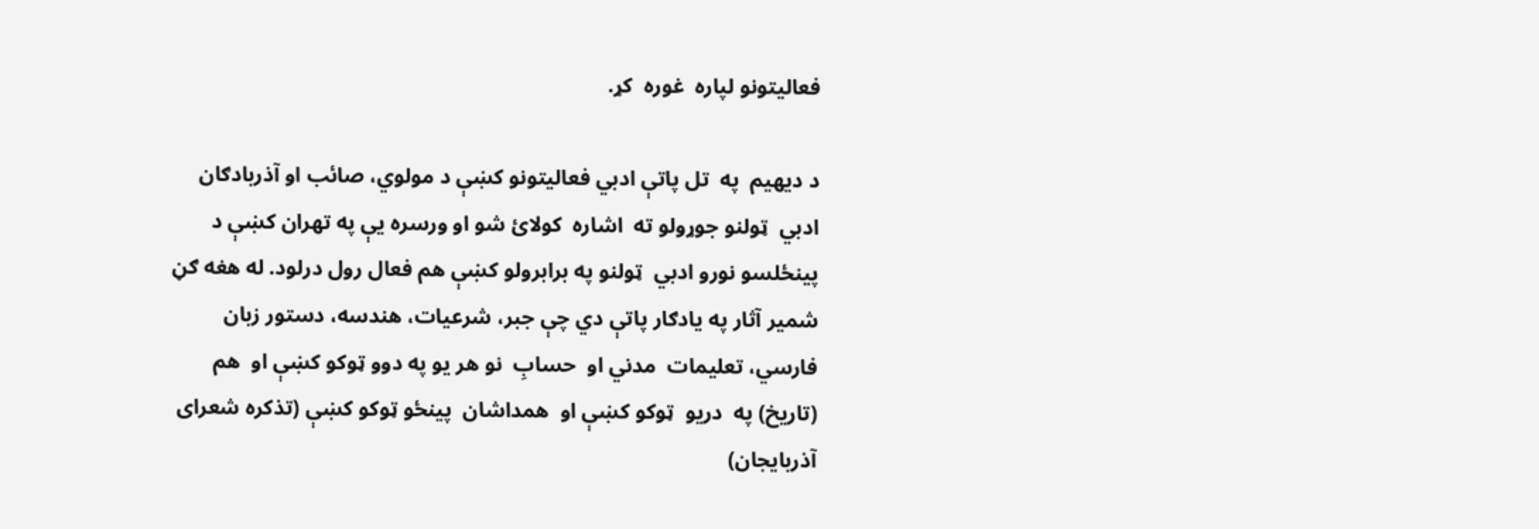فعالیتونو لپاره  غوره  کړ.

د دیهیم  په  تل پاتې ادبي فعالیتونو کښې د مولوي، صائب او آذربادګان ادبي  ټولنو جوړولو ته  اشاره  کولائ شو او ورسره یې په تهران کښې د پینځلسو نورو ادبي  ټولنو په برابرولو کښې هم فعال رول درلود. له هغه ګڼ شمیر آثار په یادګار پاتې دي چې جبر، شرعیات، هندسه، دستور زبان فارسي، تعلیمات  مدني او  حسابِ  نو هر یو په دوو ټوکو کښې او  هم  (تاریخ) په  دریو  ټوکو کښې او  همداشان  پینځو ټوکو کښې (تذکره شعرای آذربایجان)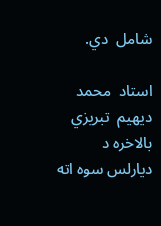شامل  دي.

استاد  محمد دیهیم  تبریزي  بالاخره د دیارلس سوه اته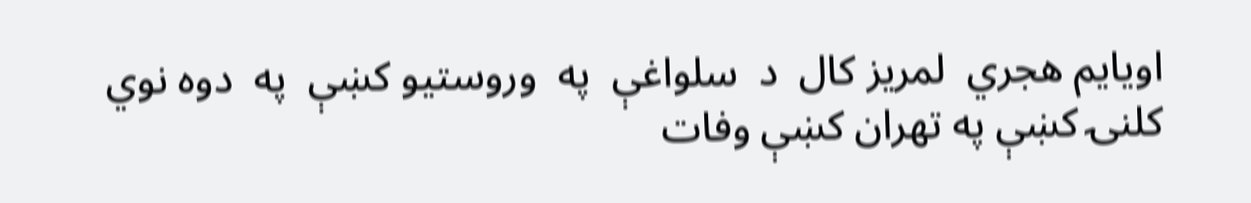اویایم هجري  لمریز کال  د  سلواغې  په  وروستیو کښې  په  دوه نوي کلنۍ کښې په تهران کښې وفات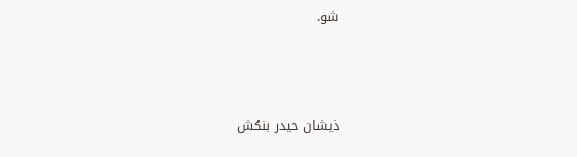شو.



ذیشان حیدر بنګش